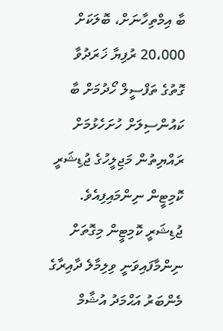ބާ އިމްތިހާނަށް، ބޮލަކަށް 20،000 ރުފިޔާ ޚަރަދުވާ ގޮތުގެ ތަފްސީލް ހޯދުމަށް ބާ ކައުންސިލަށް ހުށަހެޅުމަށް ރައްޔިތުން މަޖިލީހުގެ ޖުޑިޝަރީ ކޮމިޓީން ނިންމައިފިއެވެ.
ޖުޑިޝަރީ ކޮމިޓީން މިގޮތަށް ނިންމާފައިވަނީ ވިލިމާލެ ދާއިރާގެ މެންބަރު އަޙްމަދު އުޝާމް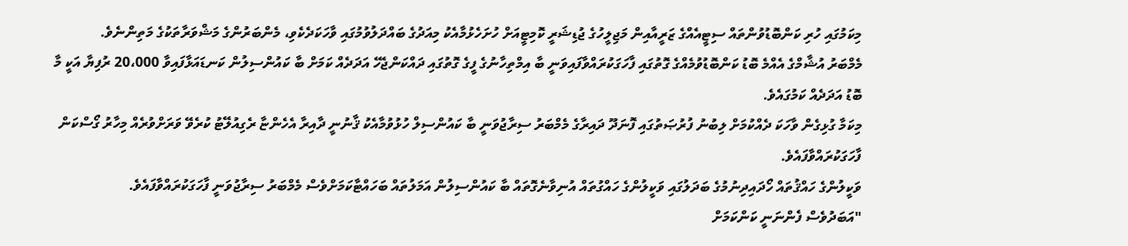މިކަމުގައި ހުރި ކަންބޮޑުވުންތައް ސިޓީއެއްގެ ޒަރީއާއިން މަޖިލީހުގެ ޖުޑިޝަރީ ކޮމިޓީއަށް ހުށަހެޅުމާއެކު މިއަދުގެ ބައްދަލުވުމުގައި ވާހަކަދެކެވި، މެންބަރުންގެ މަޝްވަރާތަކުގެ މަތިންނެވެ.
މެމްބަރު އުޝާމްގެ އެއްމެ ބޮޑު ކަންބޮޑުވުމެއްގެ ގޮތުގައި ފާހަގަކުރައްވާފައިވަނީ ބާ އިމްތިހާނުގެ ފީގެ ގޮތުގައި ދައްކަންޖެހޭ އަދަދެއް ކަމަށް ބާ ކައުންސިލުން ކަނޑައަޅާފައިވާ 20،000 ރުފިޔާ އަކީ މާ ބޮޑު އަދަދެއް ކަމުގައެވެ.
މިކަމާ ގުޅިގެން ވާހަކަ ދެއްކުމަށް ލިބުނު ފުރުޞަތުގައި ފޮނަދޫ ދައިރާގެ މެމްބަރު ސިރާޖުވަނީ ބާ ކައުންސިލް ހުޅުވުމާއެކު ޤާނުނީ ދާއިރާ އެހެންޏާ ރެގިއުލޭޓު ކުރެވޭ ވަރަށްވުރެއް މިހާރު ގޯސްކަން ފާހަގަކުރައްވާފައެވެ.
ވަކީލުންގެ ހައްޤުތައް ހޯދައިދިނުމުގެ ބަދަލުގައި ވަކީލުންގެ ހައްގުތައް އުނިވާނެގޮތައް ބާ ކައުންސިލުން އަމަލުތައް ބަހައްޓާކަމަށްވެސް މެމްބަރު ސިރާޖުވަނީ ފާހަގަކުރައްވާފައެވެ.
"އަބަދުވެސް ފެންނަނީ ކަންކަމަށް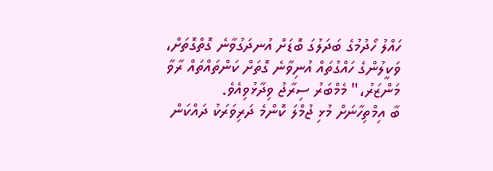ހައްލު ހޯދުމުގެ ބަދަލުގަ ބޮޑަށް އުނދަގުވާނެ ގޮތްގޮތަށް، ވަކީލުންގެ ހައްގުތައް އުނިވާނެ ގޮތަށް ކަންތައްތައް ރާވާ މަންޒަރު،" މެމްބަރު ސިރާޖު ވިދާޅުވިއެވެ.
ބާ އިމްތިހާނަށް މުޅި ޖުމްލަ ކޮންމެ ދަރިވަރަކު ދައްކަން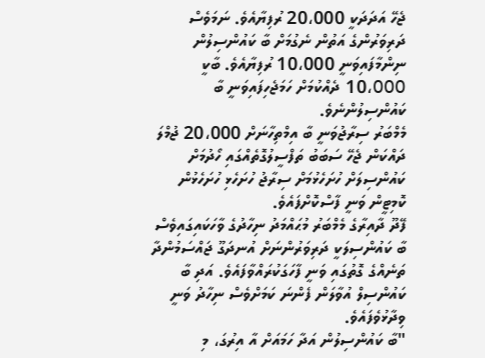ޖެހޭ އަދަދަކީ 20،000 ރުފިޔާއެވެ. ނަމަވެސް ދަރިވަރުންގެ އަތުން ނެގުމަށް ބާ ކައުންސިލުން ނިންމާފައިވަނީ 10،000 ރުފިޔާއެވެ. ބާކީ 10،000 ދެއްކުމަށް ހަމަޖެހިފައިވަނީ ބާ ކައުންސިލުންނެވެ.
މެމްބަރު ސިރާޖުވަނީ ބާ އިމްތިހާނަށް 20،000 ޖުމްލަ ދައްކަން ޖެހޭ ސަބަބު ތަފްސީލުގޮތެއްގައި ހޯދުމަށް ކައުންސިލަށް ހުށަހެޅުމަށް ސިރާޖު ހުށަހެޅި ހުށަހެޅުން ކޮމިޓީން ވަނީ ފާސްކޮށްފައެވެ.
ފޭދޫ ދާއިރާގެ މެމްބަރު މުޙައްމަދު ނިހާދުގެ ވާހަކައިގައިވެސް ބާ ކައުންސިލަކީ ދަރިވަރުންނަށް އުނދަގޫ ޖައްސަމުންދާ ތަނެއްގެ ގޮތުގައި ވަނީ ފާހަގަކުރައްވާފައެވެ. އަދި ބާ ކައުންސިލް އުވާލަން ފެންނަ ކަމަށްވެސް ނިހާދު ވަނީ ވިދާޅުވެފައެވެ.
"ބާ ކައުންސިލުން އަދާ ހަމައަށް އާ އިރުގަ، މި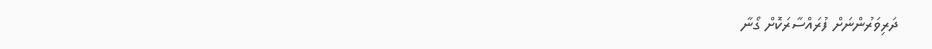ދަރިވަރުންނަށް ފުރައްސާރަކޮށް ގޯނާ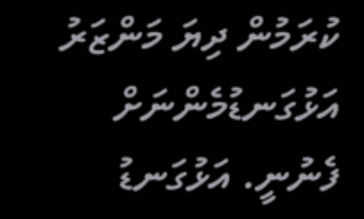ކުރަމުން ދިޔަ މަންޒަރު އަޅުގަނޑުމެންނަށް ފެނުނީ. އަޅުގަނޑު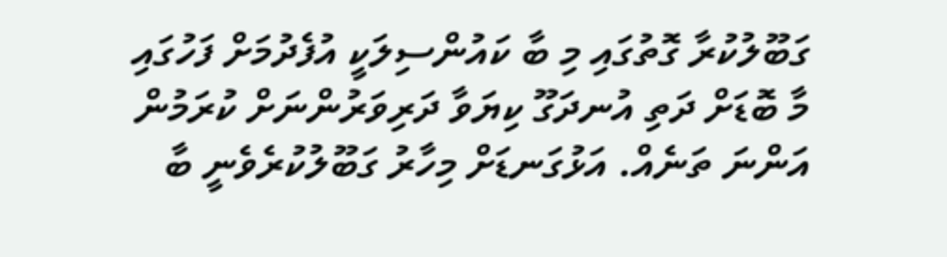ގަބޫލުކުރާ ގޮތުގައި މި ބާ ކައުންސިލަކީ އުފެދުމަށް ފަހުގައި މާ ބޮޑަށް ދަތި އުނދަގޫ ކިޔަވާ ދަރިވަރުންނަށް ކުރަމުން އަންނަ ތަނެއް. އަޅުގަނޑަށް މިހާރު ގަބޫލުކުރެވެނީ ބާ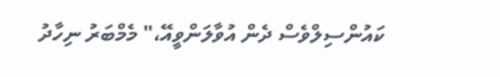ކައުންސިލްވެސް ދެން އުވާލަންވީއޭ،" މެމްބަރު ނިހާދު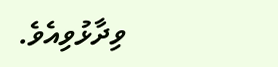ވިދާޅުވިއެވެ.